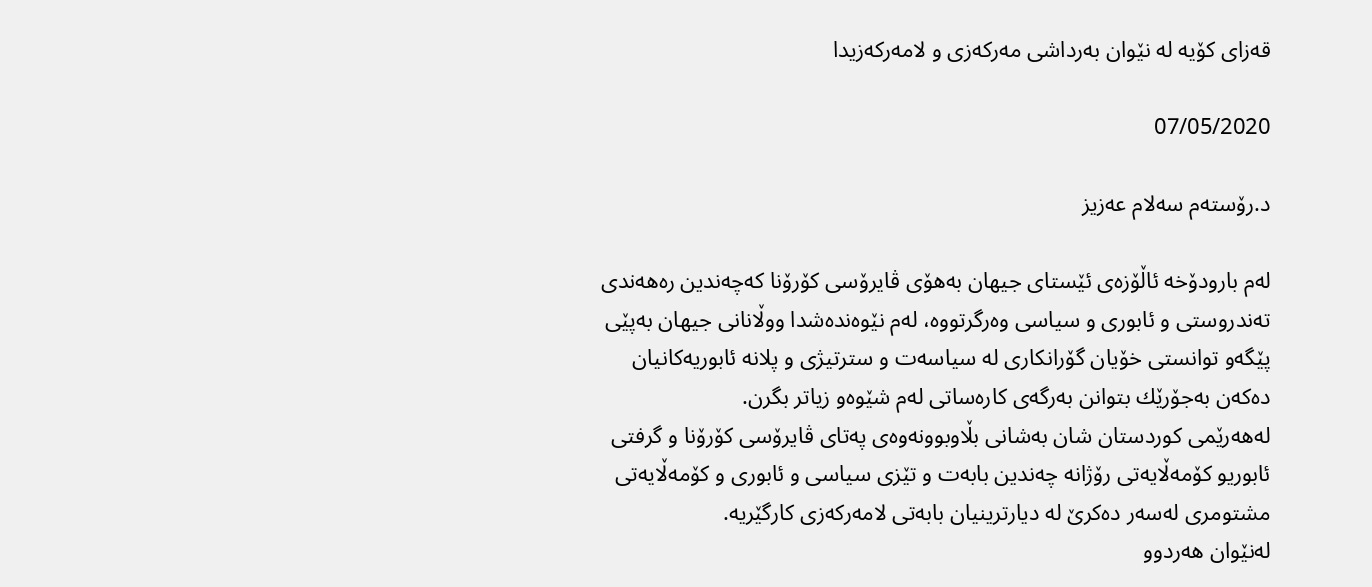قه‌زای كۆیه‌ له‌ نێوان به‌رداشی مه‌ركه‌زی و لامه‌ركه‌زیدا

07/05/2020

د.رۆستەم سەلام عەزیز

له‌م بارودۆخه‌ ئاڵۆزه‌ی ئێستای جیهان به‌هۆی ڤایرۆسی كۆرۆنا كه‌چه‌ندین ره‌هه‌ندی ته‌ندروستی و ئابوری و سیاسی وه‌رگرتووه‌، له‌م نێوه‌نده‌شدا ووڵانانی جیهان به‌پێی پێگه‌و توانستی خۆیان گۆرانكاری له‌ سیاسه‌ت و سترتیژی و پلانه‌ ئابوریه‌كانیان ده‌كه‌ن به‌جۆرێك بتوانن به‌رگه‌ی كاره‌ساتی له‌م شێوه‌و زیاتر بگرن.
له‌هه‌رێمی كوردستان شان به‌شانی بڵاوبوونه‌وه‌ی په‌تای ڤایرۆسی كۆرۆنا و گرفتی ئابوریو كۆمه‌ڵایه‌تی رۆژانه‌ چه‌ندین بابه‌ت و تێزی سیاسی و ئابوری و كۆمه‌ڵایه‌تی مشتومری له‌سه‌ر ده‌كرێ له دیارترینیان بابه‌تی لامه‌ركه‌زی كارگێریه‌.
له‌نێوان هه‌ردوو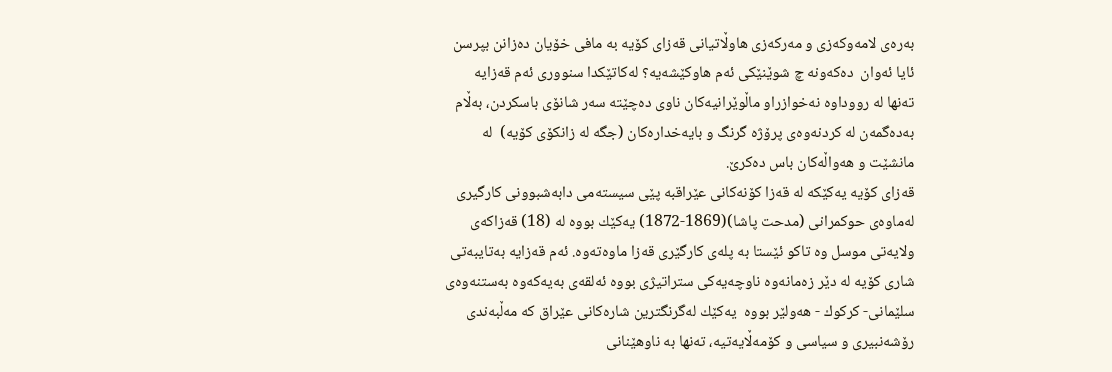به‌ره‌ی لامه‌وكه‌زی و مه‌ركه‌زی هاوڵاتیانی قه‌زای كۆیه‌ به‌ مافی خۆیان ده‌زانن بپرسن  ئایا ئه‌وان  ده‌كه‌ونه‌ چ شوێنێكی ئه‌م هاوكێشه‌یه‌؟ له‌كاتێكدا سنووری ئه‌م قه‌زایه‌ ته‌نها له‌ رووداوه‌ نه‌خوازراو ماڵوێرانیه‌كان ناوی ده‌چێته‌ سه‌ر شانۆی باسكردن، به‌ڵام به‌ده‌گمه‌ن له‌ كردنه‌وه‌ی پرۆژه‌ گرنگ و بایه‌خداره‌كان (جگه‌ له‌ زانكۆی كۆیه‌)  له‌ مانشێت و هه‌واڵه‌كان باس ده‌كرێ.
قه‌زای كۆیه‌ یه‌كێكه‌ له‌ قه‌زا كۆنه‌كانی عێراقبه‌ پێی سیسته‌می دابه‌شبوونی كارگیری له‌ماوه‌ی‌ حوكمرانی (مدحت پاشا)(1869-1872) یه‌كێك بووه‌ له‌ (18) قه‌زاكه‌ی‌ ولایه‌تی موسل وه‌ تاكو ئێستا به‌ پله‌ی كارگێری قه‌زا ماوه‌ته‌وه‌. ئه‌م قه‌زایه‌ به‌تایبه‌تی شاری كۆیه‌ له‌ دێر زه‌مانه‌وه‌ ناوچه‌یه‌كی ستراتیژی بووه‌ ئه‌لقه‌ی به‌یه‌كه‌وه‌ به‌ستنه‌وه‌ی سلێمانی- كركوك - هه‌ولێر بووه‌  یه‌كێك له‌گرنگترین شاره‌كانی عێراق كه‌ مه‌ڵبه‌ندی رۆشه‌نبیری و سیاسی و كۆمه‌ڵایه‌تیه‌، ته‌نها به‌ ناوهێنانی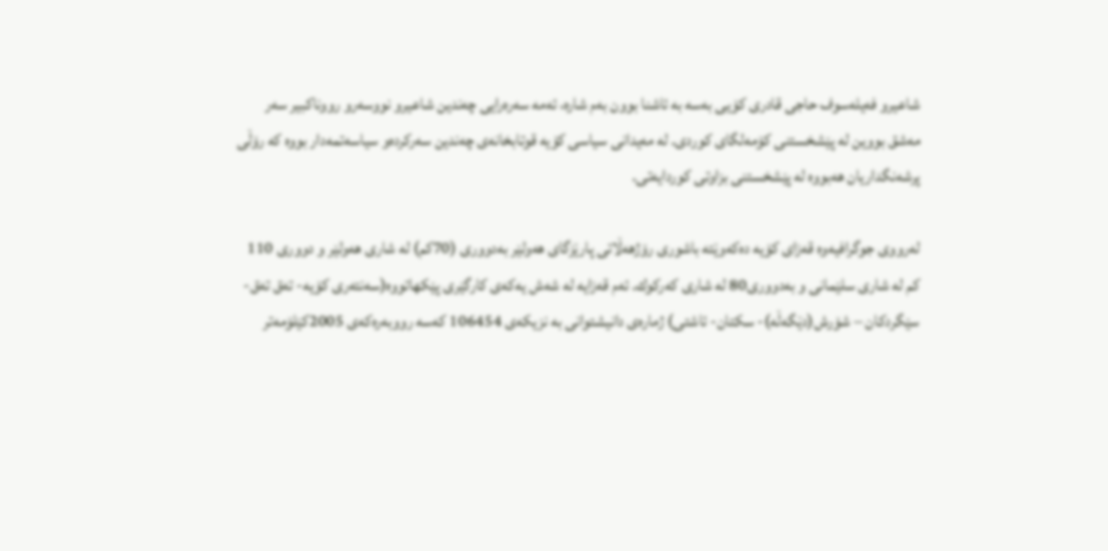شاعیرو فه‌یله‌سوف حاجی قادری كۆیی به‌سه‌ به‌ ئاشنا بوون به‌م شاره‌، ئه‌مه‌ سه‌ره‌رایی چه‌ندین شاعیرو نووسه‌رو رووناكبیر سه‌ر مه‌شق بووین له‌ پێشخستنی كۆمه‌لگای كوردی. له‌ مه‌یدانی سیاسی كۆیه‌ قوتابخانه‌ی چه‌ندین سه‌ركرده‌و سیاسه‌تمه‌دار بووه‌ كه‌ رۆڵی پرشه‌نگداریان هه‌بووه‌ له‌ پێشخستنی بزاوتی كوردایه‌تی.

له‌رووی جوگرافیه‌وه‌ قه‌زای كۆیه‌ ده‌كه‌وێته‌ باشوری رۆژهه‌ڵاتی پارێزگای هه‌ولێر به‌دووری (70كم) له‌ شاری هه‌ولێر و دووری 110 كم له‌ شاری سلێمانی و به‌دووری80 له‌ شاری كه‌ركوك. ئه‌م قه‌زایه‌ له‌ شه‌ش یه‌كه‌ی كارگێری پێكهاتووه‌(سه‌نته‌ری كۆیه‌- ته‌ق ته‌ق- سێگردكان – شۆرش(دێگه‌ڵه‌)- سكتان- ئاشتی) ژماره‌ی دانیشتوانی به‌ نزیكه‌ی 106454 كه‌سه‌ رووبه‌ره‌كه‌ی 2005كێلۆمه‌تر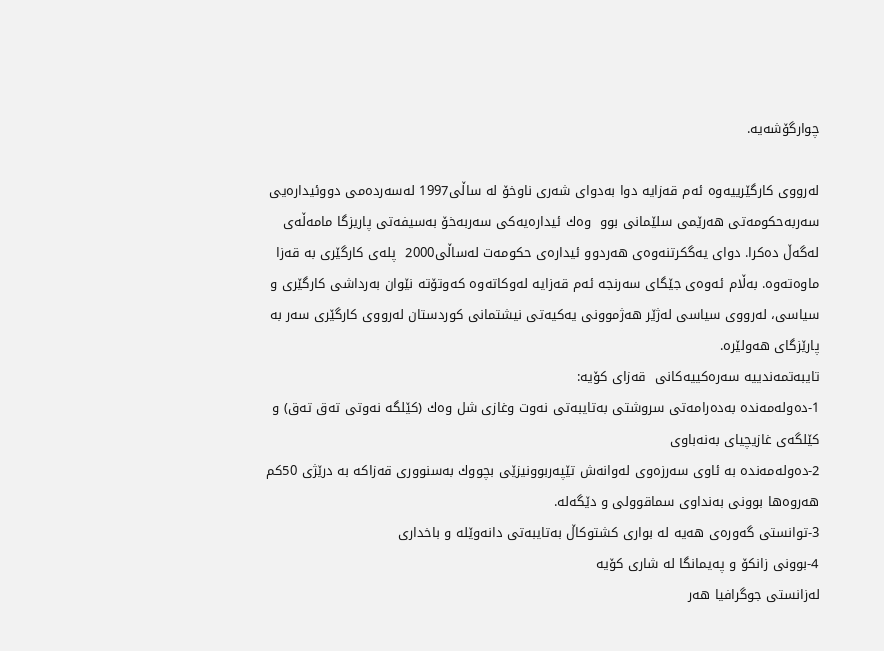چوارگۆشه‌یه‌.

له‌رووی كارگێرییه‌وه‌ ئه‌م قه‌زایه‌ دوا به‌دوای شه‌ری ناوخۆ له‌ ساڵی1997 له‌سه‌رده‌می دووئیداره‌یی سه‌ربه‌حكومه‌تی هه‌رێمی سلێمانی بوو  وه‌ك ئیداره‌یه‌كی سه‌ربه‌خۆ به‌سیفه‌تی پاریزگا مامه‌ڵه‌ی له‌گه‌ڵ ده‌كرا. دوای یه‌گكرتنه‌وه‌ی هه‌ردوو ئیداره‌ی حكومه‌ت له‌ساڵی2000  پله‌ی كارگێری به‌ قه‌زا ماوه‌ته‌وه‌. به‌ڵام ئه‌وه‌ی جێگای سه‌رنجه‌ ئه‌م قه‌زایه‌ له‌وكاته‌وه‌ كه‌وتۆته‌ نێوان به‌رداشی كارگێری و سیاسی، له‌رووی سیاسی له‌ژێر هه‌ژموونی یه‌كیه‌تی نیشتمانی كوردستان له‌رووی كارگێری سه‌ر به‌ پارێزگای هه‌ولێره‌.
تایبه‌تمه‌ندییه ‌سه‌ره‌كییه‌كانی  قه‌زای كۆیه‌:
1-ده‌وله‌مه‌نده‌ به‌ده‌رامه‌تی سروشتی به‌تایبه‌تی نه‌وت وغازی شل وه‌ك (كێلگه‌ نه‌وتی ته‌ق ته‌ق) و كێلگه‌ی غازیچیای به‌نه‌باوی
2-ده‌وله‌مه‌نده‌ به‌ ئاوی سه‌رزه‌وی له‌وانه‌ش تێپه‌ربوونیزێی بچووك به‌سنووری قه‌زاكه‌ به‌ درێژی 50كم هه‌روه‌ها بوونی به‌نداوی سماقوولی و دێگه‌له‌.
3-توانستی گه‌وره‌ی هه‌یه‌ له‌ بواری كشتوكاڵ به‌تایبه‌تی دانه‌وێله‌ و باخداری
4-بوونی زانكۆ و په‌یمانگا له‌ شاری كۆیه‌
له‌زانستی جوگرافیا هه‌ر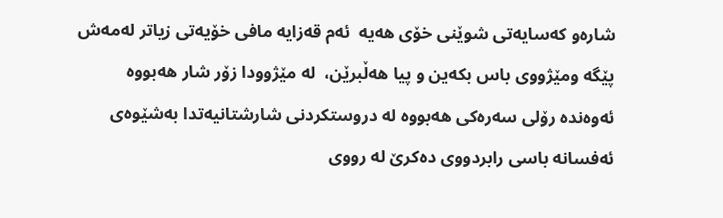شاره‌و كه‌سایه‌تی شوێنی خۆی هه‌یه‌  ئه‌م قه‌زایه‌ مافی خۆیه‌تی زیاتر له‌مه‌ش پێگه‌ ومێژووی باس بكه‌ین و پیا هه‌ڵبرێن،  له‌ مێژوودا زۆر شار هه‌بووه‌ ئه‌وه‌نده‌ رۆلی سه‌ره‌كی هه‌بووه‌ له‌ دروستكردنی شارشتانیه‌تدا به‌شێوه‌ی ئه‌فسانه‌ باسی رابردووی ده‌كرێ له‌ رووی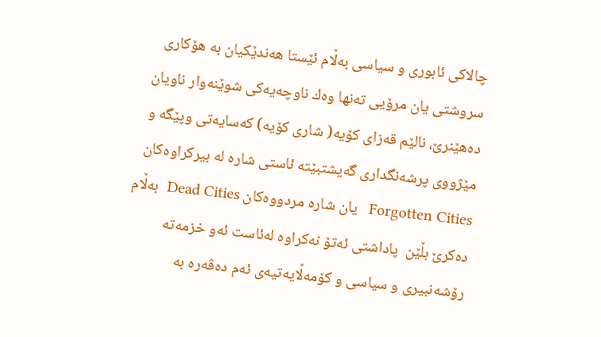چالاكی ئابوری و سیاسی به‌ڵام ئێستا هه‌ندێكیان به‌ هۆكاری سروشتی یان مرۆیی ته‌نها وه‌ك ناوچه‌یه‌كی شوێنه‌وار ناویان ده‌هێنرێ، نالێم قه‌زای كۆیه‌( شاری كۆیه‌) كه‌سایه‌تی وپێگه و مێژووی پرشه‌نگداری گه‌یشتبێته‌ ئاستی شاره‌ له‌ بیركراوه‌كان Forgotten Cities   یان شاره‌ مردووه‌كان Dead Cities  به‌ڵام ده‌كرێ بڵێن  پاداشتی ئه‌تۆ نه‌كراوه‌ له‌ئاست ئه‌و خزمه‌ته‌ رۆشه‌نبیری و سیاسی و كۆمه‌ڵایه‌تیه‌ی ئه‌م ده‌ڤه‌ره‌ به‌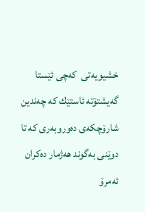خشیویه‌تی  كه‌چی ئێستا گه‌یشتۆته‌ ئاستێك كه‌ چه‌ندین شارۆچكه‌ی ده‌وروبه‌ری كه‌ تا دوێنی به‌گوند هه‌ژمار ده‌كران ئه‌مرۆ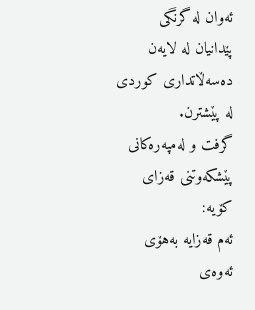ئه‌وان له‌ گرنگی پێدانیان له‌ لایه‌ن ده‌سه‌ڵاتداری كوردی له‌ پێشترن.
گرفت و له‌مپه‌ره‌كانی پێشكه‌وتنی قه‌زای كۆیه‌:
ئه‌م قه‌زایه‌ به‌هۆی ئه‌وه‌ی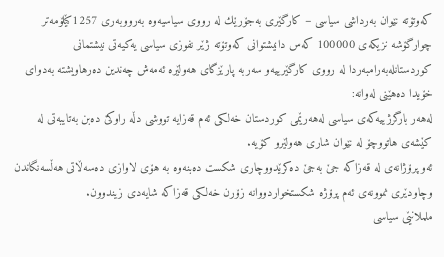كه‌وتۆته‌ نێوان به‌رداشی سیاسی – كارگێری به‌جۆرێك له‌ رووی سیاسیه‌وه‌ به‌رووبه‌ری 1257كێلۆمه‌تر چوارگۆشه‌ نزیكه‌ی 100000 كه‌س دانیشتوانی كه‌وتۆته‌ ژێر نفوزی سیاسی یه‌كیه‌تی نیشتمانی كوردستانله‌به‌رامبه‌ردا له‌ رووی كارگێرییه‌و سه‌ربه‌ پارێزگای هه‌ولێره‌ ئه‌مه‌ش چه‌ندین ده‌رهاویشته‌ به‌دوای خۆیدا ده‌هێنی له‌وانه‌:
له‌هه‌ر بارگرژییه‌كه‌ی سیاسی له‌هه‌رێمی كوردستان خه‌لكی ئه‌م قه‌زایه‌ تووشی دڵه‌ راوكێ ده‌بن به‌تایبه‌تی له‌ كێشه‌ی هاتووچۆ له‌ نێوان شاری هه‌ولێرو كۆیه‌.
ئه‌و پرۆژانه‌ی له‌ قه‌زاكه‌ جێ به‌جێ ده‌كرێدووچاری شكست ده‌بنه‌وه‌ به‌ هۆی لاوازی ده‌سه‌ڵاتی هه‌ڵسه‌نگاندن وچاودێری نموونه‌ی ئه‌م پرۆژه‌ شكستخواردووانه‌ زۆرن خه‌لكی قه‌زاكه‌ شایه‌دی زیندوون.
ململانێی سیاسی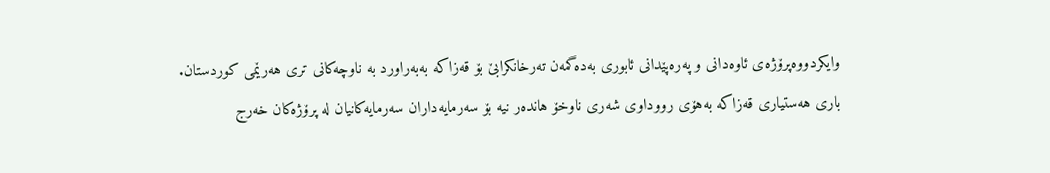وایكردووه‌پرۆژه‌ی ئاوه‌دانی و په‌ره‌پێدانی ئابوری به‌ده‌گمه‌ن ته‌رخانكرابێ بۆ قه‌زاكه‌ به‌به‌راورد به‌ ناوچه‌كانی تری هه‌رێمی كوردستان.
باری هه‌ستیاری قه‌زاكه‌ به‌هۆی رووداوی شه‌ری ناوخۆ هانده‌ر نیه‌ بۆ سه‌رمایه‌داران سه‌رمایه‌كانیان له پرۆژه‌كان خه‌رج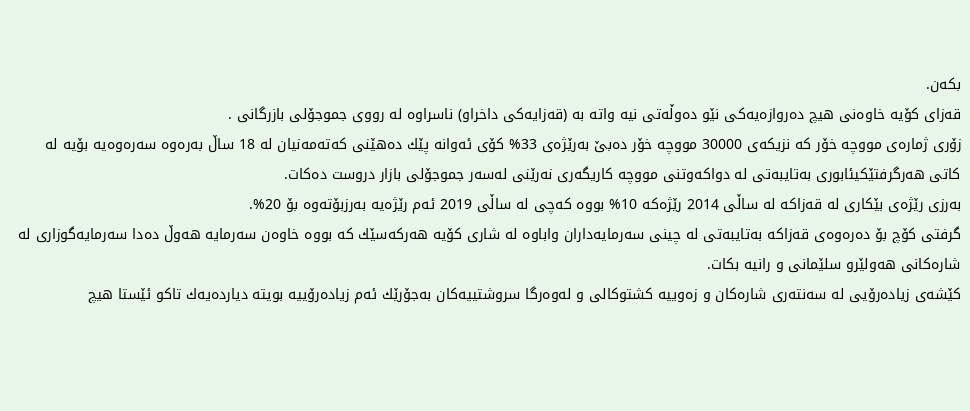بكه‌ن‌.
قه‌زای كۆیه‌ خاوه‌نی هیچ ده‌روازه‌یه‌كی نێو ده‌وڵه‌تی نیه‌ واته‌ به‌ (قه‌زایه‌كی داخراو) ناسراوه‌ له‌ رووی جموجۆلی بازرگانی .
زۆری ژماره‌ی مووچه‌ خۆر كه‌ نزیكه‌ی 30000 مووچه‌ خۆر ده‌بێ به‌رێژه‌ی 33% كۆی ئه‌وانه‌ پێك ده‌هێنی كه‌ته‌مه‌نیان له‌ 18 ساڵ به‌ره‌وه‌ سه‌ره‌وه‌یه‌ بۆیه‌ له كاتی‌ هه‌رگرفتێكیئابوری به‌تایبه‌تی له‌ دواكه‌وتنی مووچه‌ كاریگه‌ری نه‌رێنی له‌سه‌ر جموجۆلی بازار دروست ده‌كات.
به‌رزی رێژه‌ی بێكاری له‌ قه‌زاكه‌ له‌ ساڵی 2014 رێژه‌كه‌ 10% بووه‌ كه‌چی له‌ ساڵی 2019 ئه‌م رێژه‌یه‌ به‌رزبۆته‌وه‌ بۆ 20%.
گرفتی كۆچ بۆ ده‌ره‌وه‌ی قه‌زاكه‌ به‌تایبه‌تی له‌ چینی سه‌رمایه‌داران واباوه‌ له‌ شاری كۆیه‌ هه‌ركه‌سێك كه‌ بووه‌ خاوه‌ن سه‌رمایه‌ هه‌وڵ ده‌دا سه‌رمایه‌گوزاری له‌ شاره‌كانی هه‌ولێرو سلێمانی و رانیه‌ بكات.
كێشه‌ی زیاده‌رۆیی له‌ سه‌نته‌ری شاره‌كان و زه‌وییه ‌كشتوكالی و له‌وه‌رگا سروشتییه‌كان به‌جۆرێك ئه‌م زیاده‌رۆییه‌ بویته‌ دیارده‌یه‌ك تاكو ئێستا هیچ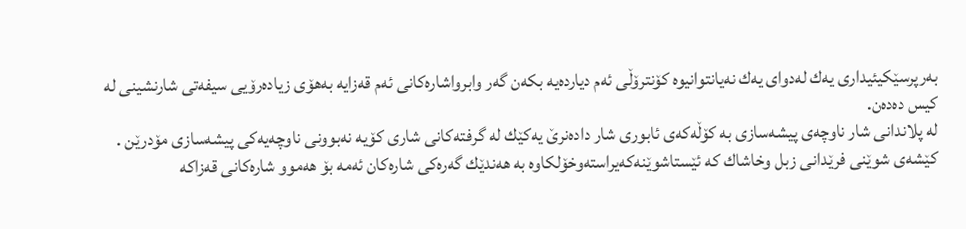به‌رپرسێكیئیداری یه‌ك له‌دوای یه‌ك نه‌یانتوانیوه‌ كۆنترۆڵی ئه‌م دیارده‌یه‌ بكه‌ن‌ گه‌ر وابرواشاره‌كانی ئه‌م قه‌زایه‌ به‌هۆی زیاده‌رۆیی سیفه‌تی شارنشینی له‌ كیس ده‌ده‌ن.
له‌ پلاندانی شار ناوچه‌ی پیشه‌سازی به‌ كۆڵه‌كه‌ی ئابوری شار داده‌نرێ یه‌كێك له‌ گرفته‌كانی شاری كۆیه‌ نه‌بوونی ناوچه‌یه‌‌كی پیشه‌سازی مۆدرێن .
كێشه‌ی شوێنی فرێدانی زبل وخاشاك كه‌ ئێستاشوێنه‌كه‌یراسته‌وخۆلكاوه‌ به‌ هه‌ندێك گه‌ره‌كی شاره‌كان ئه‌مه‌ بۆ هه‌موو شاره‌كانی قه‌زاكه‌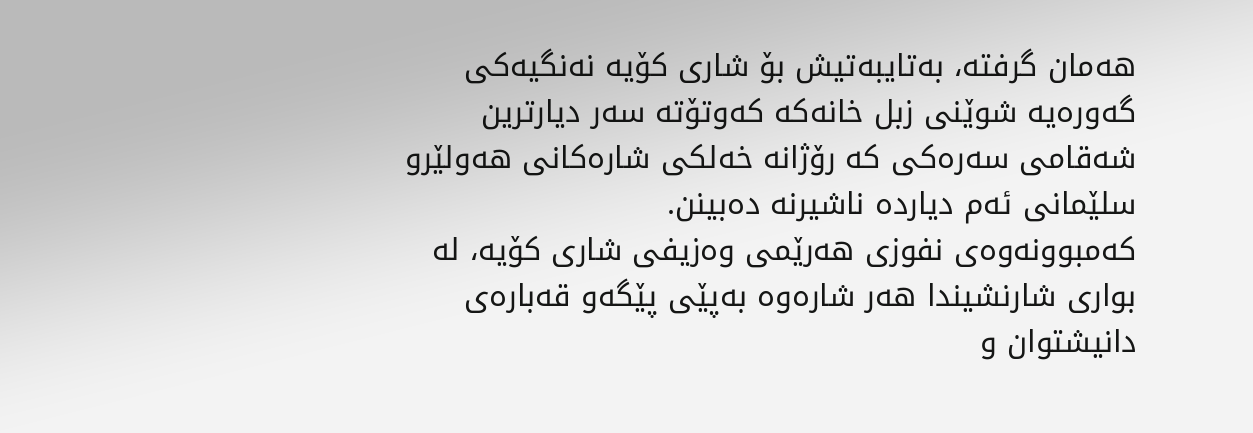هه‌مان گرفته‌، به‌تایبه‌تیش بۆ شاری كۆیه‌ نه‌نگیه‌كی گه‌وره‌یه‌ شوێنی زبل خانه‌كه‌ كه‌وتۆته‌ سه‌ر دیارترین شه‌قامی سه‌ره‌كی كه‌ رۆژانه‌ خه‌لكی شاره‌كانی هه‌ولێرو سلێمانی ئه‌م دیارده‌ ناشیرنه‌ ده‌بینن.
كه‌مبوونه‌وه‌ی نفوزی هه‌رێمی وه‌زیفی شاری كۆیه،‌ له‌ بواری شارنشیندا هه‌ر شاره‌وه‌ به‌پێی پێگه‌و قه‌باره‌ی دانیشتوان و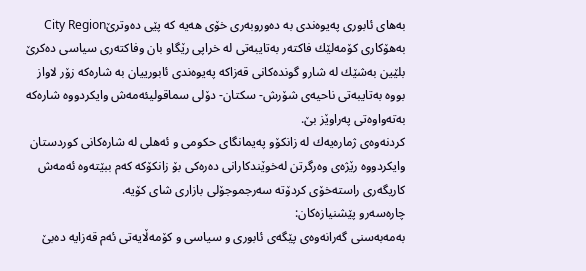به‌های ئابوری په‌یوه‌ندی به‌ ده‌وروبه‌ری خۆی هه‌یه‌ كه‌ پێی ده‌وترێCity Region به‌هۆكاری كۆمه‌لێك فاكته‌ر به‌تایبه‌تی له‌ خراپی رێگاو بان وفاكته‌ری سیاسی ده‌كرێ بلێین به‌شێك له‌ شارو گونده‌كانی قه‌زاكه‌ په‌یوه‌ندی ئابورییان به‌ شاره‌كه زۆر لاواز بووه‌ به‌تایبه‌تی ناحیه‌ی شۆرش- سكتان- دۆلی سماقولیئه‌مه‌ش وایكردووه‌ شاره‌كه‌ به‌ته‌واوه‌تی په‌راوێز بێ.
كردنه‌وه‌ی ژماره‌یه‌ك له‌ زانكۆو په‌یمانگای حكومی و ئه‌هلی له‌ شاره‌كانی كوردستان وایكردووه‌ رێژه‌ی وه‌رگرتن له‌خوێندكارانی ده‌ره‌كی بۆ زانكۆكه كه‌م ببێته‌وه‌‌ ئه‌مه‌ش كاریگه‌ری راسته‌خۆی كردۆته‌ سه‌رجموجۆلی بازاری شای كۆیه‌.
چاره‌سه‌رو پێشنیازه‌كان:
به‌مه‌به‌سنی گه‌رانه‌وه‌ی پێگه‌ی ئابوری و سیاسی و كۆمه‌ڵایه‌تی ئه‌م قه‌زایه‌ ده‌بێ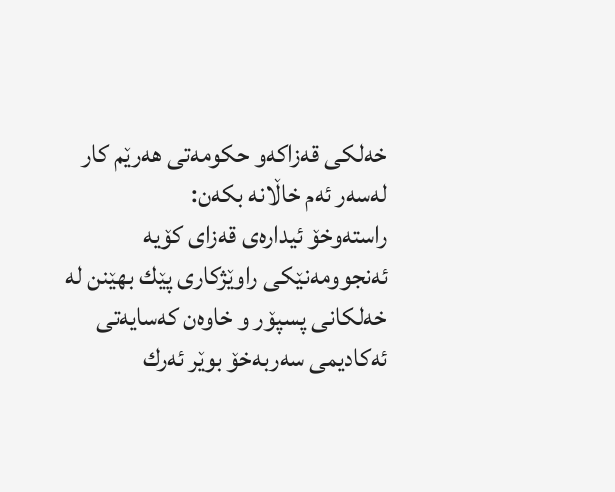خه‌لكی قه‌زاكه‌و حكومه‌تی هه‌رێم كار له‌سه‌ر ئه‌م خاڵانه‌ بكه‌ن:
راسته‌وخۆ ئیداره‌ی قه‌زای كۆیه‌ ئه‌نجوومه‌نێكی راوێژكاری پێك بهێنن له‌ خه‌لكانی پسپۆر و خاوه‌ن كه‌سایه‌تی ئه‌كادیمی سه‌ربه‌خۆ‌ بوێر ئه‌رك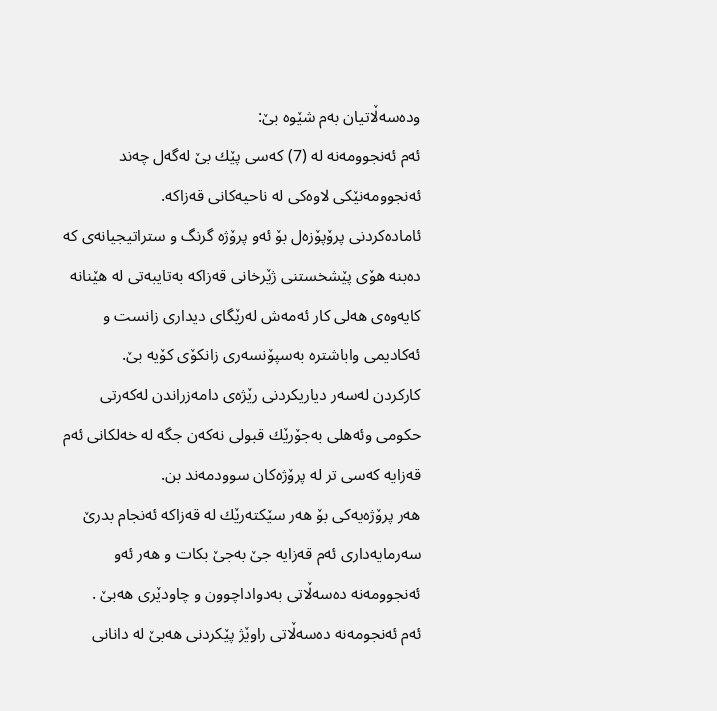وده‌سه‌ڵاتیان به‌م شێوه‌ بێ:
ئه‌م ئه‌نجوومه‌نه‌ له‌ (7) كه‌سی پێك بێ له‌گه‌ل چه‌ند ئه‌نجوومه‌نێكی لاوه‌كی له‌ ناحیه‌كانی قه‌زاكه‌.
ئاماده‌كردنی پرۆپۆزه‌ل بۆ ئه‌و پرۆژه‌ گرنگ و ستراتیجیانه‌ی كه‌ ده‌بنه‌ هۆی پێشخستنی ژێرخانی قه‌زاكه‌ به‌تایبه‌تی له‌ هێنانه‌ كایه‌وه‌ی هه‌لی كار ئه‌مه‌ش له‌رێگای دیداری زانست و ئه‌كادیمی واباشتره‌ به‌سپۆنسه‌ری زانكۆی كۆیه‌ بێ.
كاركردن له‌سه‌ر دیاریكردنی رێژه‌ی دامه‌زراندن له‌كه‌رتی حكومی وئه‌هلی به‌جۆرێك قبولی نه‌كه‌ن جگه‌ له‌ خه‌لكانی ئه‌م قه‌زایه‌ كه‌سی تر له‌ پرۆژه‌كان سوودمه‌ند بن.
هه‌ر پرۆژه‌یه‌كی بۆ هه‌ر سێكته‌رێك له‌ قه‌زاكه‌ ئه‌نجام بدرێ سه‌رمایه‌داری ئه‌م قه‌زایه‌ جێ به‌جێ بكات و هه‌ر ئه‌و ئه‌نجوومه‌نه‌ ده‌سه‌ڵاتی به‌دواداچوون و چاودێری هه‌بێ .
ئه‌م ئه‌نجومه‌نه‌ ده‌سه‌ڵاتی راوێژ پێكردنی هه‌بێ له‌ دانانی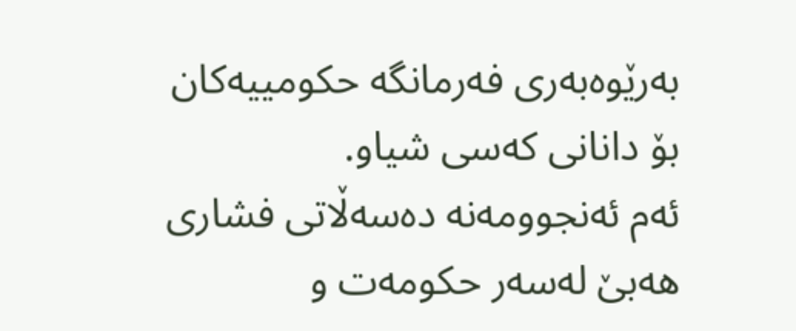به‌رێوه‌به‌ری فه‌رمانگه‌ حكومییه‌كان بۆ دانانی كه‌سی شیاو.
ئه‌م ئه‌نجوومه‌نه‌ ده‌سه‌ڵاتی فشاری هه‌بێ له‌سه‌ر حكومه‌ت و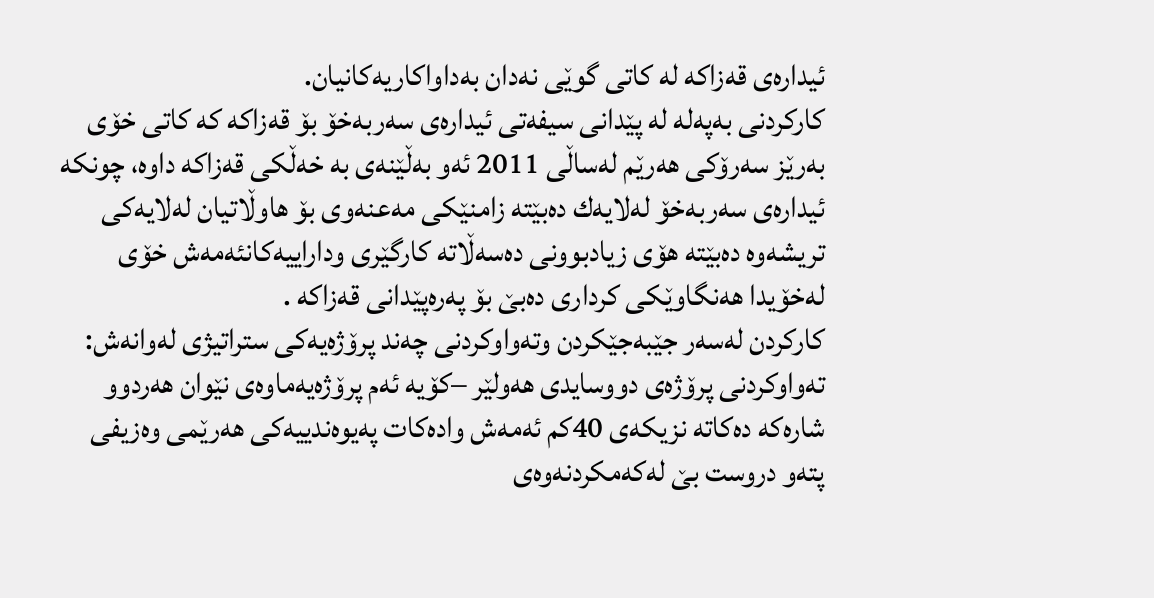ئیداره‌ی قه‌زاكه‌ له‌ كاتی گوێی نه‌دان به‌داواكاریه‌كانیان.
كاركردنی به‌په‌له‌ له‌ پێدانی سیفه‌تی ئیداره‌ی سه‌ربه‌خۆ بۆ قه‌زاكه‌ كه‌ كاتی خۆی به‌رێز سه‌رۆكی هه‌رێم له‌ساڵی 2011 ئه‌و به‌ڵێنه‌ی به‌ خه‌ڵكی قه‌زاكه‌ داوه‌، چونكه‌ ئیداره‌ی سه‌ربه‌خۆ له‌لایه‌ك ده‌بێته‌ زامنێكی مه‌عنه‌وی بۆ هاوڵاتیان له‌لایه‌كی تریشه‌وه‌ ده‌بێته‌ هۆی زیادبوونی ده‌سه‌ڵاته‌ كارگێری وداراییه‌كانئه‌مه‌ش خۆی له‌خۆیدا هه‌نگاوێكی كرداری ده‌بێ بۆ په‌ره‌پێدانی قه‌زاكه‌ .
كاركردن له‌سه‌ر جێبه‌جێكردن وته‌واوكردنی چه‌ند پرۆژه‌یه‌كی ستراتیژی له‌وانه‌ش:
ته‌واوكردنی پرۆژه‌ی دووسایدی هه‌ولێر –كۆیه‌ ئه‌م پرۆژه‌یه‌ماوه‌ی نێوان هه‌ردوو شاره‌كه‌ ده‌كاته‌ نزیكه‌ی 40كم ئه‌مه‌ش واده‌كات په‌یوه‌ندییه‌كی هه‌رێمی وه‌زیفی پته‌و دروست بێ له‌كه‌مكردنه‌وه‌ی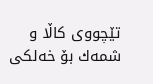تێچووی كاڵا و شمه‌ك بۆ خه‌لكی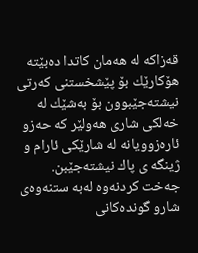قه‌زاكه‌ له‌ هه‌مان كاتدا ده‌بێته‌ هۆكارێك بۆ پێشخستنی كه‌رتی نیشته‌جێبوون بۆ به‌شێك له‌ خه‌لكی شاری هه‌ولێر كه‌ حه‌زو ئاره‌زوویانه‌ له‌ شارێكی ئارام و ژینگه‌ ی پاك نیشته‌جێبن.
جه‌خت كردنه‌وه‌ له‌به ستنه‌وه‌ی شارو گونده‌كانی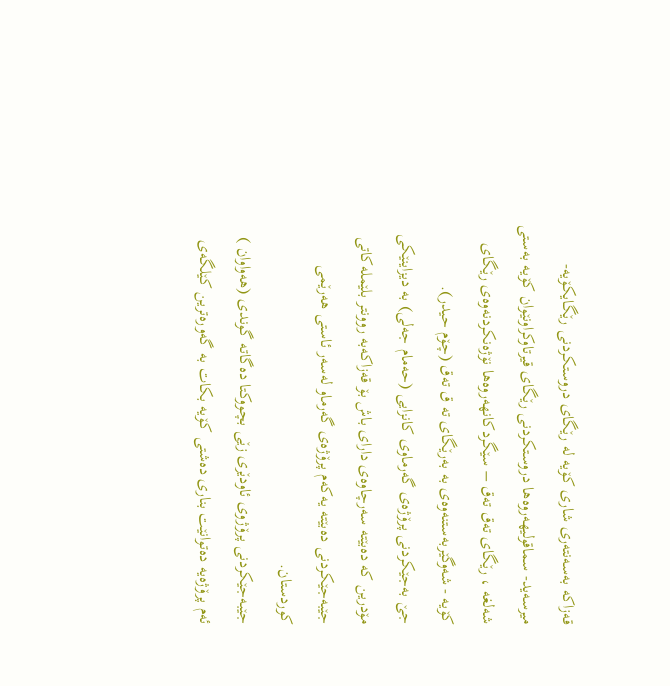قه‌زاكه‌ به‌سه‌نته‌ری شاری كۆیه‌ له‌ رێگای دروستكردنی رێگایكۆیه‌- میرسه‌ید- سماقولیهه‌روه‌ها دروستكردنی رێگای قیرتاوكراونێوان كۆیه‌ به‌ستی شه‌لغه‌ ، رێگای ته‌ق ته‌ق – سێگردكانهه‌روه‌ها نۆژه‌نكردنه‌وه‌ی رێگای كۆیه‌ - شه‌وگێربه‌ستنه‌وه‌ی به‌ به‌رێگای ته ق ته‌ق (چۆم حیدر).
جێ به‌جێكردنی پرۆژه‌ی گه‌رماوی كانزایی (حه‌مام جه‌لی) به‌ دیزاینێكی مۆدرین كه‌ ده‌بێته‌ سه‌رچاوه‌ی دارای باش بۆ قه‌زاكه‌به‌ روونتر بلێمله‌كاتی جێبه‌جێكردنی ده‌بێته‌ یه‌كه‌م پرۆژه‌ی گه‌رماو له‌سه‌ر ئاستی هه‌رێمی كوردستان.
جێبه‌جێكردنی پرۆژوی ئاودێری زێی بچووكتا ده‌گاته‌ گوندی (هه‌واوان ) ئه‌م پرۆژه‌یه‌ ده‌توانێت بناری ده‌شتی كۆیه‌ بكات به‌ گه‌وره‌ترین كێلگه‌ی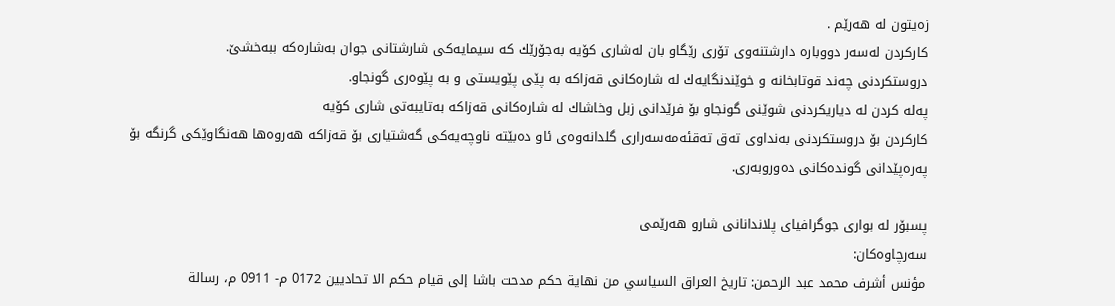زه‌یتون له‌ هه‌رێم .
كاركردن له‌سه‌ر دووباره‌ دارشتنه‌وی تۆری رێگاو بان له‌شاری كۆیه‌ به‌جۆرێك كه‌ سیمایه‌كی شارشتانی جوان به‌شاره‌كه‌ ببه‌خشێ.
دروستكردنی چه‌ند قوتابخانه‌ و خوێندنگایه‌ك له‌ شاره‌كانی قه‌زاكه‌ به‌ پێی پێویستی و به‌ پێوه‌ری گونجاو.
په‌له‌ كردن له‌ دیاریكردنی شوێنی گونجاو بۆ فرێدانی زبل وخاشاك له‌ شاره‌كانی قه‌زاكه‌ به‌تایبه‌تی شاری كۆیه‌
كاركردن بۆ دروستكردنی به‌نداوی ته‌ق ته‌قئه‌مه‌سه‌راری گلدانه‌وه‌ی ئاو ده‌بێته‌ ناوچه‌یه‌كی گه‌شتیاری بۆ قه‌زاكه‌ هه‌روه‌ها هه‌نگاوێكی گرنگه‌ بۆ په‌ره‌پێدانی گونده‌كانی ده‌وروبه‌ری.

پسبۆر له‌ بواری جوگرافیای پلاندانانی شارو هه‌رێمی
سه‌رچاوه‌كان:
مؤنس أشرف محمد عبد الرحمن: تاريخ العراق السياسي من نهاية حكم مدحت باشا إلى قيام حكم الا تحاديين 0172 م- 0911 م، رسالة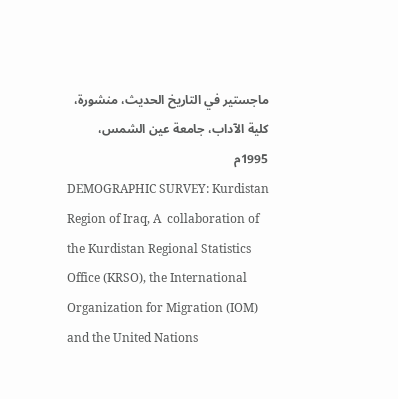ماجستير في التاريخ الحديث، منشورة، كلية الآداب، جامعة عين الشمس، 1995م
DEMOGRAPHIC SURVEY: Kurdistan Region of Iraq, A  collaboration of the Kurdistan Regional Statistics Office (KRSO), the International Organization for Migration (IOM) and the United Nations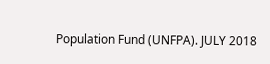Population Fund (UNFPA). JULY 2018